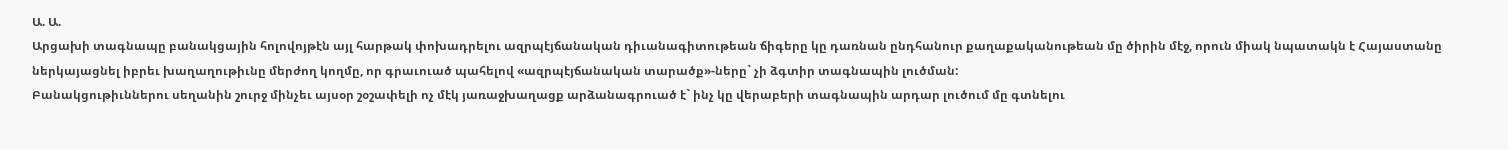Ա. Ա.
Արցախի տագնապը բանակցային հոլովոյթէն այլ հարթակ փոխադրելու ազրպէյճանական դիւանագիտութեան ճիգերը կը դառնան ընդհանուր քաղաքականութեան մը ծիրին մէջ, որուն միակ նպատակն է Հայաստանը ներկայացնել իբրեւ խաղաղութիւնը մերժող կողմը, որ գրաւուած պահելով «ազրպէյճանական տարածք»-ները` չի ձգտիր տագնապին լուծման:
Բանակցութիւններու սեղանին շուրջ մինչեւ այսօր շօշափելի ոչ մէկ յառաջխաղացք արձանագրուած է` ինչ կը վերաբերի տագնապին արդար լուծում մը գտնելու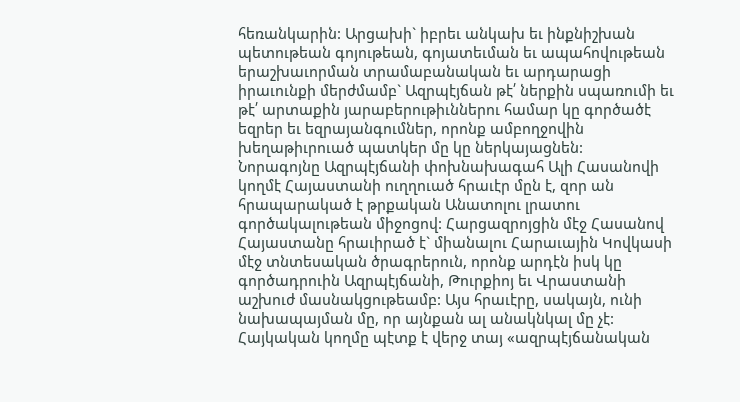հեռանկարին: Արցախի` իբրեւ անկախ եւ ինքնիշխան պետութեան գոյութեան, գոյատեւման եւ ապահովութեան երաշխաւորման տրամաբանական եւ արդարացի իրաւունքի մերժմամբ` Ազրպէյճան թէ՛ ներքին սպառումի եւ թէ՛ արտաքին յարաբերութիւններու համար կը գործածէ եզրեր եւ եզրայանգումներ, որոնք ամբողջովին խեղաթիւրուած պատկեր մը կը ներկայացնեն:
Նորագոյնը Ազրպէյճանի փոխնախագահ Ալի Հասանովի կողմէ Հայաստանի ուղղուած հրաւէր մըն է, զոր ան հրապարակած է թրքական Անատոլու լրատու գործակալութեան միջոցով: Հարցազրոյցին մէջ Հասանով Հայաստանը հրաւիրած է` միանալու Հարաւային Կովկասի մէջ տնտեսական ծրագրերուն, որոնք արդէն իսկ կը գործադրուին Ազրպէյճանի, Թուրքիոյ եւ Վրաստանի աշխուժ մասնակցութեամբ: Այս հրաւէրը, սակայն, ունի նախապայման մը, որ այնքան ալ անակնկալ մը չէ: Հայկական կողմը պէտք է վերջ տայ «ազրպէյճանական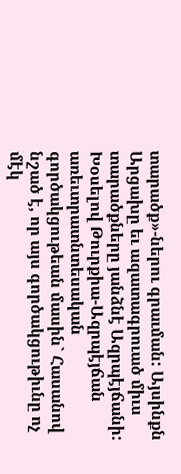տարածք»-ներու գրաւման: Այսինքն Արցախը եւ ազատագրուած միւս տարածքները յանձնէ Ազրպէյճանի:
Խօսելով Թուրքիա-Ազրպէյճան առեւտրատնտեսական գործակցութեան մասին` Հասանով նշած է, որ այս գործակցութիւնը ոչ մէկ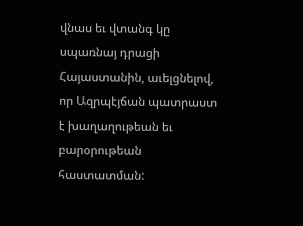վնաս եւ վտանգ կը սպառնայ դրացի Հայաստանին, աւելցնելով, որ Ազրպէյճան պատրաստ է խաղաղութեան եւ բարօրութեան հաստատման: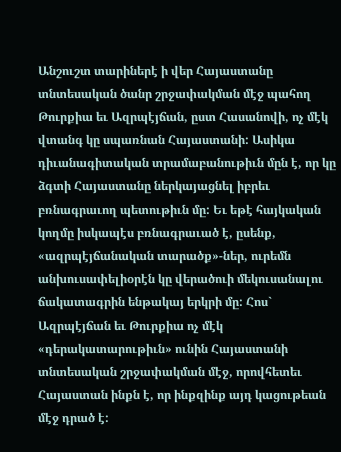Անշուշտ տարիներէ ի վեր Հայաստանը տնտեսական ծանր շրջափակման մէջ պահող Թուրքիա եւ Ազրպէյճան, ըստ Հասանովի, ոչ մէկ վտանգ կը սպառնան Հայաստանի: Ասիկա դիւանագիտական տրամաբանութիւն մըն է, որ կը ձգտի Հայաստանը ներկայացնել իբրեւ բռնագրաւող պետութիւն մը: Եւ եթէ հայկական կողմը իսկապէս բռնագրաւած է, ըսենք, «ազրպէյճանական տարածք»-ներ, ուրեմն անխուսափելիօրէն կը վերածուի մեկուսանալու ճակատագրին ենթակայ երկրի մը: Հոս` Ազրպէյճան եւ Թուրքիա ոչ մէկ «դերակատարութիւն» ունին Հայաստանի տնտեսական շրջափակման մէջ, որովհետեւ Հայաստան ինքն է, որ ինքզինք այդ կացութեան մէջ դրած է: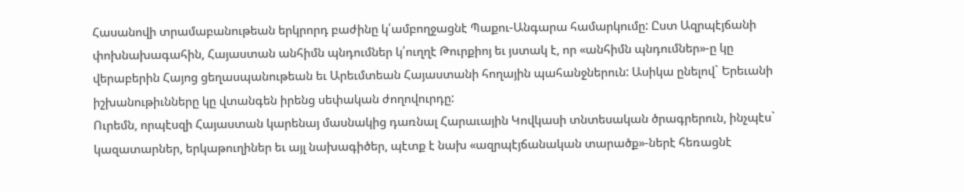Հասանովի տրամաբանութեան երկրորդ բաժինը կ՛ամբողջացնէ Պաքու-Անգարա համարկումը: Ըստ Ազրպէյճանի փոխնախագահին, Հայաստան անհիմն պնդումներ կ՛ուղղէ Թուրքիոյ եւ յստակ է, որ «անհիմն պնդումներ»-ը կը վերաբերին Հայոց ցեղասպանութեան եւ Արեւմտեան Հայաստանի հողային պահանջներուն: Ասիկա ընելով` Երեւանի իշխանութիւնները կը վտանգեն իրենց սեփական ժողովուրդը:
Ուրեմն, որպէսզի Հայաստան կարենայ մասնակից դառնալ Հարաւային Կովկասի տնտեսական ծրագրերուն, ինչպէս` կազատարներ, երկաթուղիներ եւ այլ նախագիծեր, պէտք է նախ «ազրպէյճանական տարածք»-ներէ հեռացնէ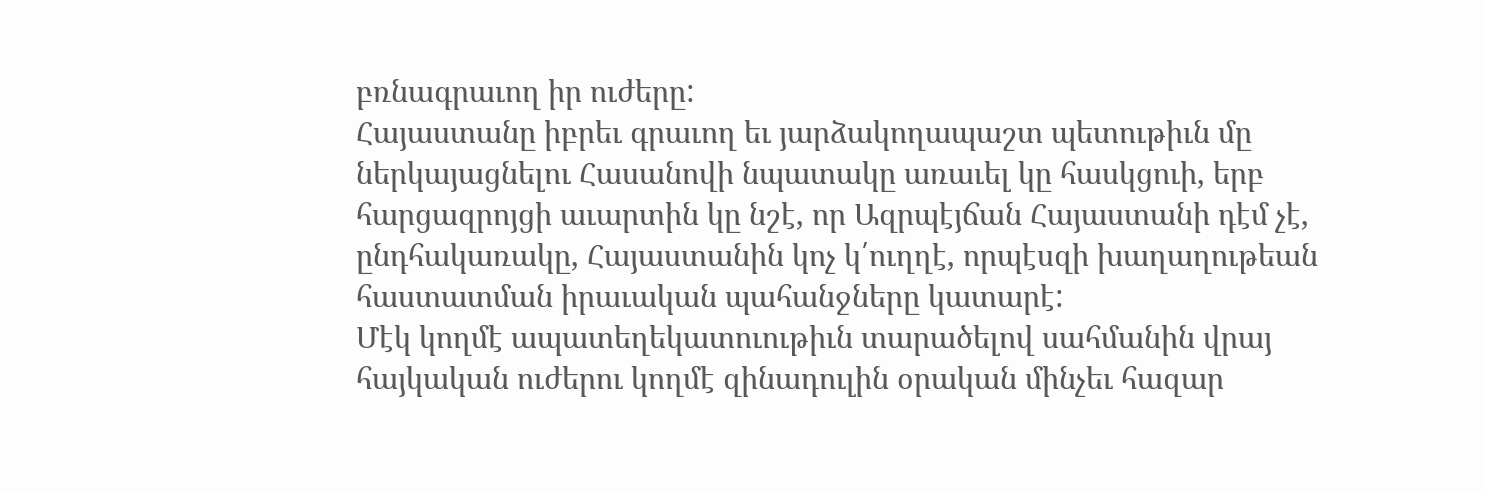բռնագրաւող իր ուժերը:
Հայաստանը իբրեւ գրաւող եւ յարձակողապաշտ պետութիւն մը ներկայացնելու Հասանովի նպատակը առաւել կը հասկցուի, երբ հարցազրոյցի աւարտին կը նշէ, որ Ազրպէյճան Հայաստանի դէմ չէ, ընդհակառակը, Հայաստանին կոչ կ՛ուղղէ, որպէսզի խաղաղութեան հաստատման իրաւական պահանջները կատարէ:
Մէկ կողմէ ապատեղեկատուութիւն տարածելով սահմանին վրայ հայկական ուժերու կողմէ զինադուլին օրական մինչեւ հազար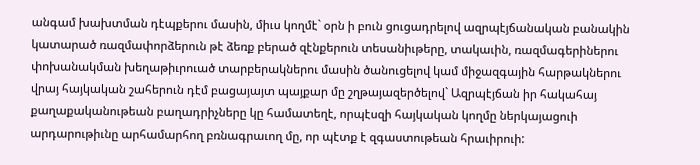անգամ խախտման դէպքերու մասին, միւս կողմէ` օրն ի բուն ցուցադրելով ազրպէյճանական բանակին կատարած ռազմափորձերուն թէ ձեռք բերած զէնքերուն տեսանիւթերը, տակաւին, ռազմագերիներու փոխանակման խեղաթիւրուած տարբերակներու մասին ծանուցելով կամ միջազգային հարթակներու վրայ հայկական շահերուն դէմ բացայայտ պայքար մը շղթայազերծելով` Ազրպէյճան իր հակահայ քաղաքականութեան բաղադրիչները կը համատեղէ, որպէսզի հայկական կողմը ներկայացուի արդարութիւնը արհամարհող բռնագրաւող մը, որ պէտք է զգաստութեան հրաւիրուի: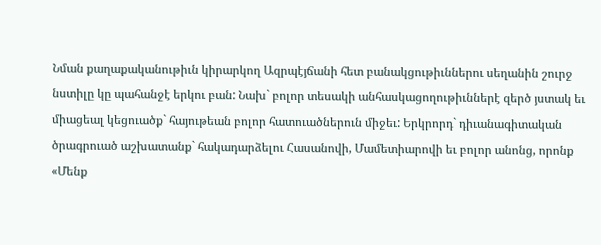Նման քաղաքականութիւն կիրարկող Ազրպէյճանի հետ բանակցութիւններու սեղանին շուրջ նստիլը կը պահանջէ երկու բան: Նախ` բոլոր տեսակի անհասկացողութիւններէ զերծ յստակ եւ միացեալ կեցուածք` հայութեան բոլոր հատուածներուն միջեւ: Երկրորդ` դիւանագիտական ծրագրուած աշխատանք` հակադարձելու Հասանովի, Մամետիարովի եւ բոլոր անոնց, որոնք «Մենք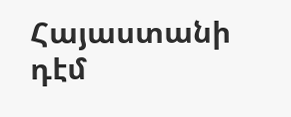Հայաստանի դէմ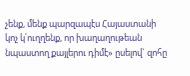չենք, մենք պարզապէս Հայաստանի կոչ կ՛ուղղենք, որ խաղաղութեան նպաստող քայլերու դիմէ» ըսելով` զոհը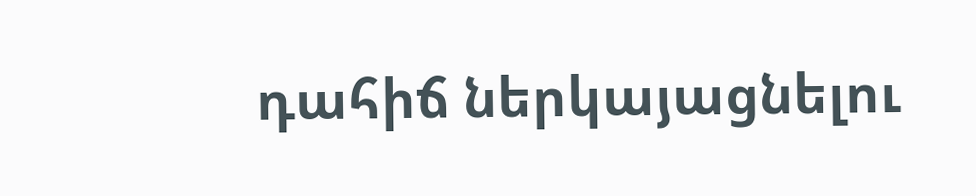դահիճ ներկայացնելու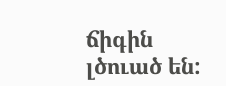ճիգին լծուած են: